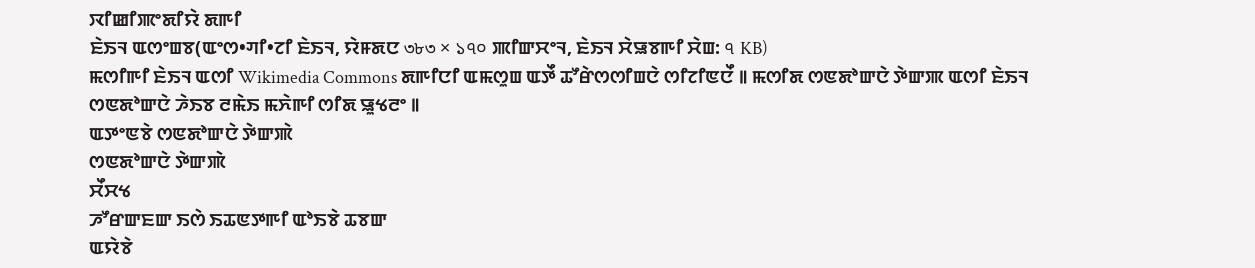ꯋꯤꯀꯤꯄꯦꯗꯤꯌꯥ ꯗꯒꯤ
ꯐꯥꯏꯜ ꯑꯁꯦꯡꯕ(ꯑꯦꯁ•ꯚꯤ•ꯖꯤ ꯐꯥꯏꯜ, ꯌꯥꯝꯗꯅ ৩৮৩ × ১৭০ ꯄꯤꯛꯆꯦꯜ, ꯐꯥꯏꯜ ꯆꯥꯎꯕꯒꯤ ꯆꯥꯡ: ৭ KB)
ꯃꯁꯤꯒꯤ ꯐꯥꯏꯜ ꯑꯁꯤ Wikimedia Commons ꯗꯒꯤꯅꯤ ꯑꯃꯁꯨꯡ ꯑꯇꯩ ꯊꯧꯔꯥꯁꯁꯤꯡꯅꯥ ꯁꯤꯖꯤꯟꯅꯩ ꯫ ꯃꯁꯤꯗ ꯁꯟꯗꯣꯛꯅꯥ ꯇꯥꯛꯄ ꯑꯁꯤ ꯐꯥꯏꯜ ꯁꯟꯗꯣꯛꯅꯥ ꯍꯥꯏꯕ ꯂꯃꯥꯏ ꯃꯈꯥꯒꯤ ꯁꯤꯗ ꯎꯨꯠꯂꯦ ꯫
ꯑꯇꯦꯟꯕꯥ ꯁꯟꯗꯣꯛꯅꯥ ꯇꯥꯛꯄꯥ
ꯁꯟꯗꯣꯛꯅꯥ ꯇꯥꯛꯄꯥ
ꯆꯩꯆꯠ
ꯍꯧꯔꯛꯐꯛ ꯏꯁꯥ ꯏꯊꯟꯇꯒꯤ ꯑꯣꯏꯕꯥ ꯊꯕꯛ
ꯑꯌꯥꯕꯥ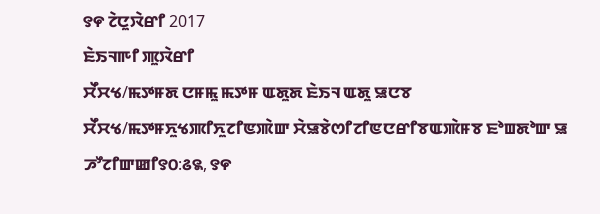꯱꯵ ꯖꯥꯅꯨꯋꯥꯔꯤ 2017
ꯐꯥꯏꯜꯒꯤ ꯄꯨꯋꯥꯔꯤ
ꯆꯩꯆꯠ/ꯃꯇꯝꯗ ꯅꯝꯃꯨ ꯃꯇꯝ ꯑꯗꯨꯗ ꯐꯥꯏꯜ ꯑꯗꯨ ꯎꯅꯕ
ꯆꯩꯆꯠ/ꯃꯇꯝꯈꯨꯠꯄꯤꯈꯨꯖꯤꯟꯄꯥꯛ ꯆꯥꯎꯕꯥꯁꯤꯖꯤꯟꯅꯔꯤꯕꯑꯄꯥꯝꯕ ꯐꯣꯡꯗꯣꯛ ꯎ
ꯍꯧꯖꯤꯛꯀꯤ꯱꯰:꯴꯲, ꯱꯵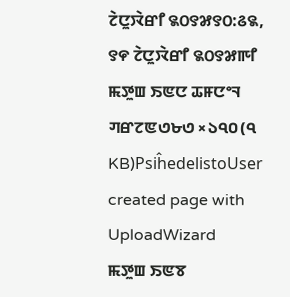ꯖꯥꯅꯨꯋꯥꯔꯤ ꯲꯰꯱꯷꯱꯰:꯴꯲, ꯱꯵ ꯖꯥꯅꯨꯋꯥꯔꯤ ꯲꯰꯱꯷ꯒꯤ ꯃꯇꯨꯡ ꯏꯟꯅ ꯊꯝꯅꯦꯜ ꯚꯔꯖꯟ৩৮৩ × ১৭০ (৭ KB)PsiĥedelistoUser created page with UploadWizard
ꯃꯇꯨꯡ ꯏꯟꯕ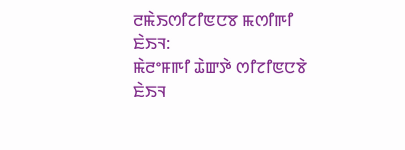ꯂꯃꯥꯏꯁꯤꯖꯤꯟꯅꯕ ꯃꯁꯤꯒꯤ ꯐꯥꯏꯜ:
ꯃꯥꯂꯦꯝꯒꯤ ꯊꯥꯛꯇꯥ ꯁꯤꯖꯤꯟꯅꯕꯥ ꯐꯥꯏꯜ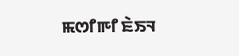ꯃꯁꯤꯒꯤ ꯐꯥꯏꯜ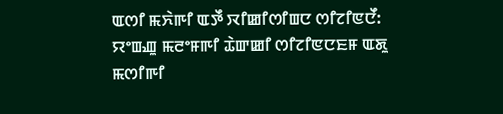ꯑꯁꯤ ꯃꯈꯥꯒꯤ ꯑꯇꯩ ꯋꯤꯀꯤꯁꯤꯡꯅ ꯁꯤꯖꯤꯟꯅꯩ:
ꯌꯦꯡꯉꯨ ꯃꯂꯦꯝꯒꯤ ꯊꯥꯛꯀꯤ ꯁꯤꯖꯤꯟꯅꯐꯝ ꯑꯗꯨ ꯃꯁꯤꯒꯤ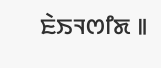ꯐꯥꯏꯜꯁꯤꯗ ꯫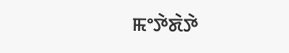ꯃꯦꯇꯥꯗꯥꯇꯥ